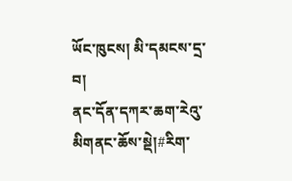ཡོང་ཁུངས། མི་དམངས་དྲ་བ།
ནང་དོན་དཀར་ཆག་རེའུ་མིགནང་ཆོས་སྡེ།#རིག་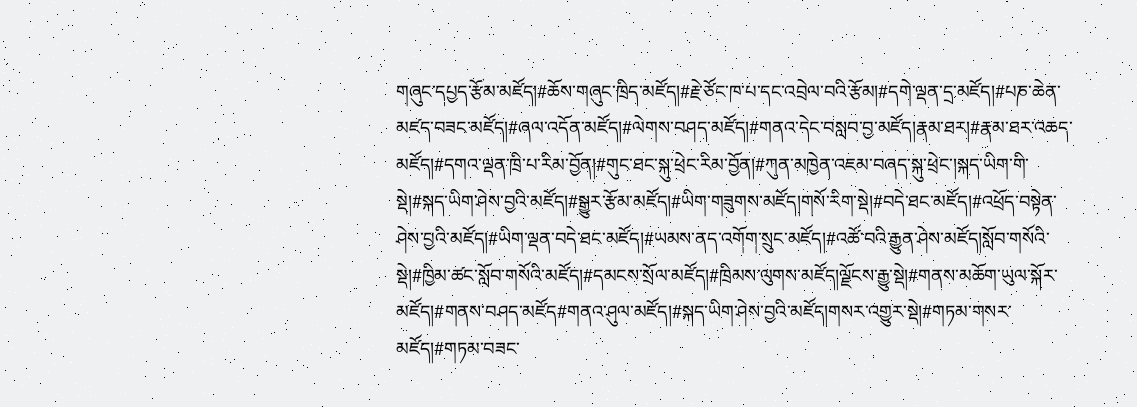གཞུང་དཔྱད་རྩོམ་མཛོད།#ཆོས་གཞུང་ཁྲིད་མཛོད།#རྗེ་ཙོང་ཁ་པ་དང་འབྲེལ་བའི་རྩོམ།#དགེ་ལྡན་དྲ་མཛོད།#པཎ་ཆེན་མཛད་བཟང་མཛོད།#ཞལ་འདོན་མཛོད།#ལེགས་བཤད་མཛོད།#གནའ་དེང་བསླབ་བྱ་མཛོད།རྣམ་ཐར།#རྣམ་ཐར་འཆད་མཛོད།#དགའ་ལྡན་ཁྲི་པ་རིམ་བྱོན།#གུང་ཐང་སྐུ་ཕྲེང་རིམ་བྱོན།#ཀུན་མཁྱེན་འཇམ་བཞད་སྐུ་ཕྲེང་།སྐད་ཡིག་གི་སྡེ།#སྐད་ཡིག་ཤེས་བྱའི་མཛོད།#སྒྱུར་རྩོམ་མཛོད།#ཡིག་གཟུགས་མཛོད།གསོ་རིག་སྡེ།#བདེ་ཐང་མཛོད།#འཕྲོད་བསྟེན་ཤེས་བྱའི་མཛོད།#ཡིག་ལྡན་བདེ་ཐང་མཛོད།#ཡམས་ནད་འགོག་སྲུང་མཛོད།#འཚོ་བའི་རྒྱུན་ཤེས་མཛོད།སློབ་གསོའི་སྡེ།#ཁྱིམ་ཚང་སློབ་གསོའི་མཛོད།#དམངས་སྲོལ་མཛོད།#ཁྲིམས་ལུགས་མཛོད།ལྗོངས་རྒྱུ་སྡེ།#གནས་མཆོག་ཡུལ་སྐོར་མཛོད།#གནས་བཤད་མཛོད#གནའ་ཤུལ་མཛོད།#སྐད་ཡིག་ཤེས་བྱའི་མཛོད།གསར་འགྱུར་སྡེ།#གཏམ་གསར་མཛོད།#གཏམ་བཟང་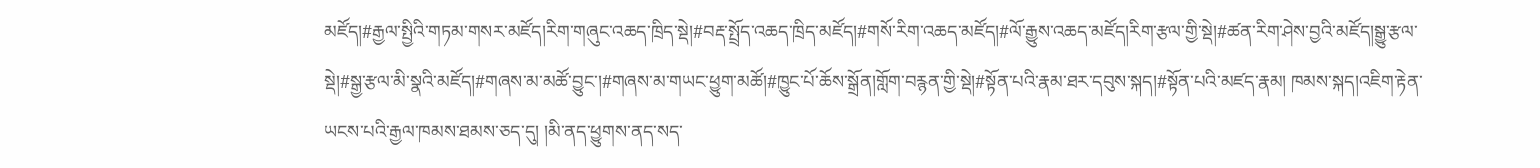མཛོད།#རྒྱལ་སྤྱིའི་གཏམ་གསར་མཛོད།རིག་གཞུང་འཆད་ཁྲིད་སྡེ།#བརྡ་སྤྲོད་འཆད་ཁྲིད་མཛོད།#གསོ་རིག་འཆད་མཛོད།#ལོ་རྒྱུས་འཆད་མཛོད།རིག་རྩལ་གྱི་སྡེ།#ཚན་རིག་ཤེས་བྱའི་མཛོད།སྒྱུ་རྩལ་སྡེ།#སྒྱ་རྩལ་མི་སྣའི་མཛོད།#གཞས་མ་མཚོ་བྱུང་།#གཞས་མ་གཡང་ཕྱུག་མཚོ།#ཁྱུང་པོ་ཆོས་སྒྲོན།གློག་བརྙན་གྱི་སྡེ།#སྟོན་པའི་རྣམ་ཐར་དབུས་སྐད།#སྟོན་པའི་མཛད་རྣམ། ཁམས་སྐད།འཇིག་རྟེན་ཡངས་པའི་རྒྱལ་ཁམས་ཐམས་ཅད་དུ། །མི་ནད་ཕྱུགས་ནད་སད་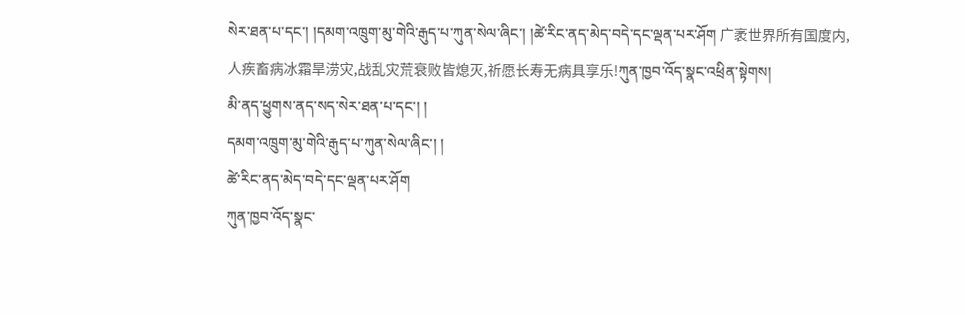སེར་ཐན་པ་དང་། །དམག་འཁྲུག་མུ་གེའི་རྒུད་པ་ཀུན་སེལ་ཞིང་། །ཚེ་རིང་ནད་མེད་བདེ་དང་ལྡན་པར་ཤོག 广袤世界所有国度内,人疾畜病冰霜旱涝灾,战乱灾荒衰败皆熄灭,祈愿长寿无病具享乐!ཀུན་ཁྱབ་འོད་སྣང་འཕྲིན་སྟེགས།
མི་ནད་ཕྱུགས་ནད་སད་སེར་ཐན་པ་དང་། །
དམག་འཁྲུག་མུ་གེའི་རྒུད་པ་ཀུན་སེལ་ཞིང་། །
ཚེ་རིང་ནད་མེད་བདེ་དང་ལྡན་པར་ཤོག
ཀུན་ཁྱབ་འོད་སྣང་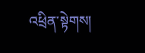འཕྲིན་སྟེགས།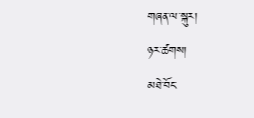གཞན་ལ་སྐུར།
ཉར་ཚགས།
མཐེ་བོང་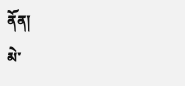ནོན།
མེ་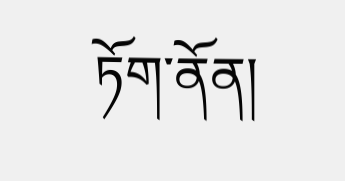ཏོག་ནོན།